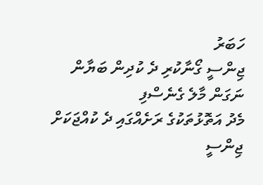ހަބަރު
ޖިންސީ ގޯނާކުރި ދެ ކުދިން ބަޔާން ނަގަން މާލެ ގެނެސްފި
މެދު އަތޮޅުތަކުގެ ރަށެއްގައި ދެ ކުއްޖަކަށް ޖިންސީ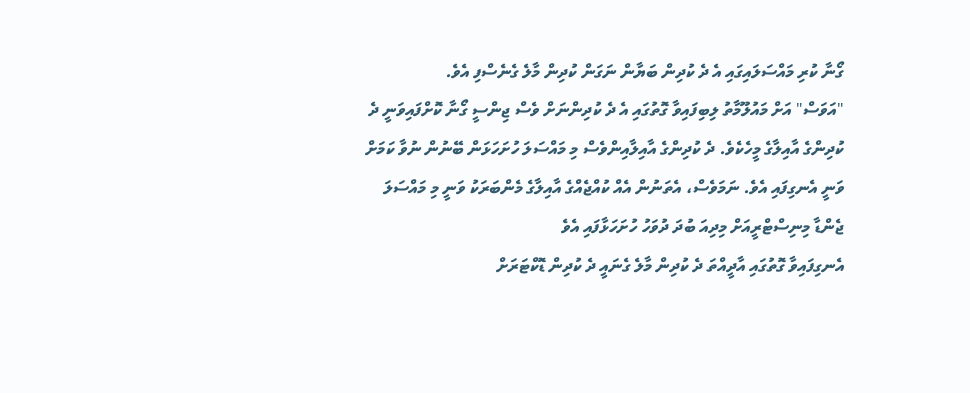ގޯނާ ކުރި މައްސަލައިގައި އެ ދެ ކުދިން ބަޔާން ނަގަން ކުދިން މާލެ ގެނެސްފި އެވެ.
"އަވަސް" އަށް މައުލޫމާތު ލިބިފައިވާ ގޮތުގައި އެ ދެ ކުދިންނަށް ވެސް ޖިންސީ ގޯނާ ކޮށްފައިވަނީ ދެ ކުދިންގެ އާއިލާގެ މީހެކެވެ. ދެ ކުދިންގެ އާއިލާއިންވެސް މި މައްސަލަ ހުށަހަޅަން ބޭނުން ނުވާ ކަމަށް ވަނީ އެނގިފައި އެވެ. ނަމަވެސް، އެތަނުން އެއް ކުއްޖެއްގެ އާއިލާގެ މެންބަރަކު ވަނީ މި މައްސަލަ ޖެންޑާ މިނިސްޓްރީއަށް މިދިއަ ބުދަ ދުވަހު ހުށަހަޅާފައި އެވެ
އެނގިފައިވާ ގޮތުގައި އާދީއްތަ ދެ ކުދިން މާލެ ގެނައީ ދެ ކުދިން ޑޮކްޓަރަށް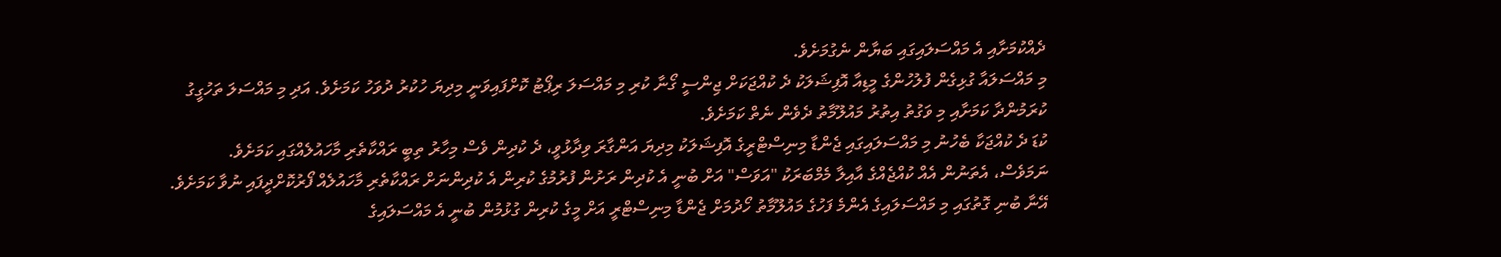ދެއްކުމަށާއި އެ މައްސަލައިގައި ބަޔާން ނެގުމަށެވެ.
މި މައްސަލައާ ގުޅިގެން ފުލުހުންގެ މީޑިއާ އޮފިޝަލަކު ދެ ކުއްޖަކަށް ޖިންސީ ގޯނާ ކުރި މި މައްސަލަ ރިޕޯޓު ކޮށްފައިވަނީ މިދިޔަ ހުކުރު ދުވަހު ކަމަށެވެ. އަދި މި މައްސަލަ ތަހުގީގު ކުރަމުންދާ ކަމަށާއި މި ވަގުތު އިތުރު މައުލޫމާތު ދެވެން ނެތް ކަމަށެވެ.
ކުޑަ ދެ ކުއްޖަކާ ބެހުނު މި މައްސަލައިގައި ޖެންޑާ މިނިސްޓްރީގެ އޮފިޝަލަކު މިދިޔަ އަންގާރަ ވިދާޅުވީ، ދެ ކުދިން ވެސް މިހާރު ތިބީ ރައްކާތެރި މާހައުލެއްގައި ކަމަށެވެ.
ނަމަވެސް، އެތަނުން އެއް ކުއްޖެއްގެ އާއިލާ މެމްބަރަކު "އަވަސް" އަށް ބުނީ އެ ކުދިން ރަށުން ފުރުމުގެ ކުރިން އެ ކުދިންނަށް ރައްކާތެރި މާހައުލެއް ފޯރުކޮށްދީފައި ނުވާ ކަމަށެވެ. އޭނާ ބުނި ގޮތުގައި މި މައްސަލައިގެ އެންމެ ފަހުގެ މައުލޫމާތު ހޯދުމަށް ޖެންޑާ މިނިސްޓްރީ އަށް މީގެ ކުރިން ގުޅުމުން ބުނީ އެ މައްސަލައިގެ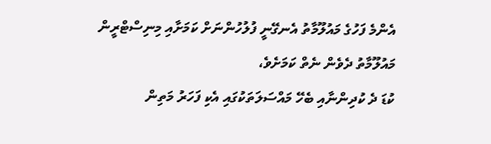އެންމެ ފަހުގެ މައުލޫމާތު އެނގޭނީ ފުލުހުންނަށް ކަމަށާއި މިނިސްޓްރީން މައުލޫމާތު ދެވެން ނެތް ކަމަށެވެ،
ކުޑަ ދެ ކުދިންނާއި ބެހޭ މައްސަލަތަކުގައި އެކި ފަހަރު މަތިން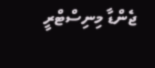ޖެންޑާ މިނިސްޓްރީ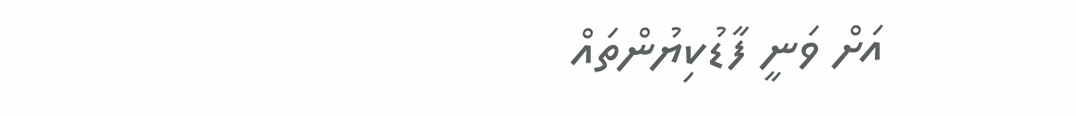އަށް ވަނީ ފާޑުކިޔުންތައް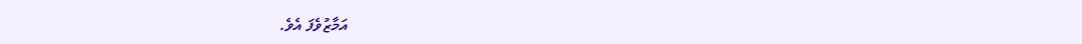އަމާޒުވެފަ އެވެ.